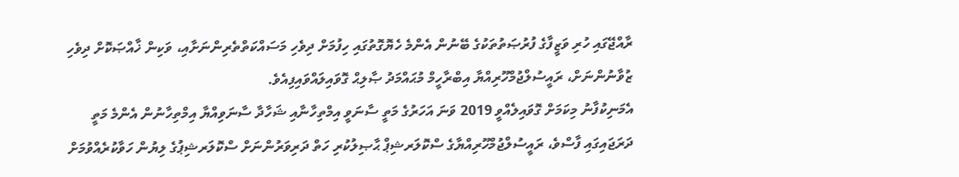ރާއްޖޭގައި ހުރި ވަޒީފާގެ ފުރުޞަތުތަކުގެ ބޭނުން އެންމެ ހެޔޮގޮތުގައި ހިފުމަށް ދިވެހި މަސައްކަތްތެރިންނަށާއި، ވަކިން ޚާއްޞަކޮށް ދިވެހި ޒުވާނުންނަށް، ރައީސުލްޖުމްހޫރިއްޔާ އިބްރާހީމް މުޙައްމަދު ޞާލިޙް ގޮވައިލައްވައިފިއެވެ.
އެމަނިކުފާނު މިކަމަށް ގޮވައިލެއްވީ 2019 ވަނަ އަހަރުގެ މަތީ ސާނަވީ އިމްތިހާނާއި ޝަހާދާ ސާނަވިއްޔާ އިމްތިހާނުން އެންމެ މަތީ ދަރަޖައިގައި ފާސްވެ، ރައީސުލްޖުމްހޫރިއްޔާގެ ސްކޮލަރޝިޕް ޙާޞިލުކުރި ހަތް ދަރިވަރުންނަށް ސްކޮލަރޝިޕުގެ ލިޔުން ހަވާކުރެއްވުމަށް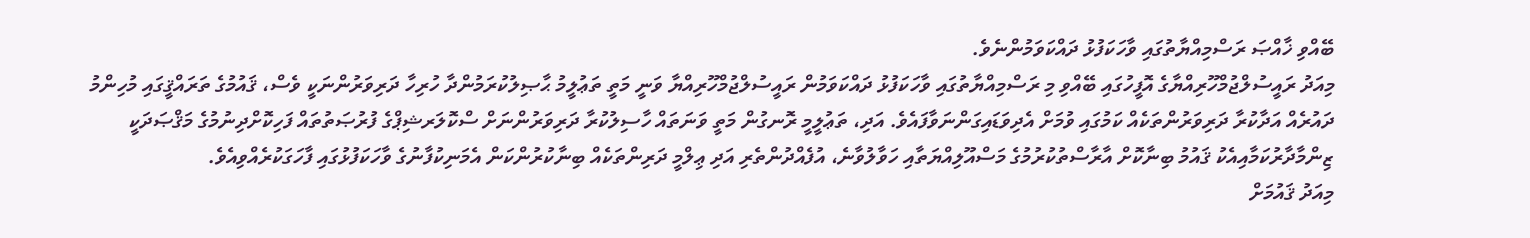ބޭއްވި ޚާއްޞަ ރަސްމިއްޔާތުގައި ވާހަކަފުޅު ދައްކަވަމުންނެވެ.
މިއަދު ރައީސުލްޖުމްހޫރިއްޔާގެ އޮފީހުގައި ބޭއްވި މި ރަސްމިއްޔާތުގައި ވާހަކަފުޅު ދައްކަވަމުން ރައީސުލްޖުމްހޫރިއްޔާ ވަނީ މަތީ ތަޢުލީމު ޙާޞިލުކުރަމުންދާ ހުރިހާ ދަރިވަރުންނަކީ ވެސް، ޤައުމުގެ ތަރައްޤީގައި މުހިންމު ދައުރެއް އަދާކުރާ ދަރިވަރުންތަކެއް ކަމުގައި ވުމަށް އެދިވަޑައިގަންނަވާފައެވެ. އަދި، ތަޢުލީމީ ރޮނގުން މަތީ ވަނަތައް ހާސިލުކުރާ ދަރިވަރުންނަށް ސްކޮލަރޝިޕްގެ ފުރުޞަތުތައް ފަހިކޮށްދިނުމުގެ މަޤްޞަދަކީ ޒިންމާދާރުކަމާއިއެކު ޤައުމު ބިނާކޮށް އާރާސްތުކުރުމުގެ މަސްއޫލިއްޔަތާއި ހަވާލުވާނެ، އުފެއްދުންތެރި އަދި ޢިލްމީ ދަރިންތަކެއް ބިނާކުރުންކަން އެމަނިކުފާނުގެ ވާހަކަފުޅުގައި ފާހަގަކުރެއްވިއެވެ.
މިއަދު ޤައުމަށް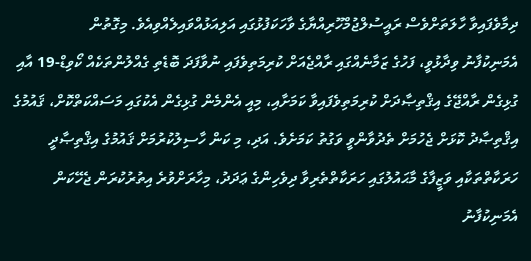ދިމާވެފައިވާ ހާލަތަށްވެސް ރައީސުލްޖުމްހޫރިއްޔާގެ ވާހަކަފުޅުގައި އަލިއަޅުއްވައިލެއްވިއެވެ. މިގޮތުން
އެމަނިކުފާނު ވިދާޅުވީ، ފަހުގެ ޒަމާނެއްގައި ރާއްޖެއަށް ކުރިމަތިވެފައި ނުވާފަދަ ބޮޑެތި ގެއްލުންތަކެއް ކޯވިޑް-19 އާއި ގުޅިގެން ރާއްޖޭގެ އިޤްތިޞާދަށް ކުރިމަތިވެފައިވާ ކަމަށާއި، މިއީ އެންމެން ގުޅިގެން އެކުގައި މަސައްކަތްކޮށް، ޤައުމުގެ އިޤްތިޞާދު ކޮޅަށް ޖެހުމަށް ތެދުވާންވީ ވަގުތު ކަމަށެވެ. އަދި، މި ކަން ހާސިލުކުރުމަށް ޤައުމުގެ އިޤްތިޞާދީ ހަރަކާތްތަކާއި ވަޒީފާގެ މާޙައުލުގައި ހަރަކާތްތެރިވާ ދިވެހިންގެ ޢަދަދު، މިހާރަށްވުރެ އިތުރުކުރަން ޖެހޭކަން އެމަނިކުފާނު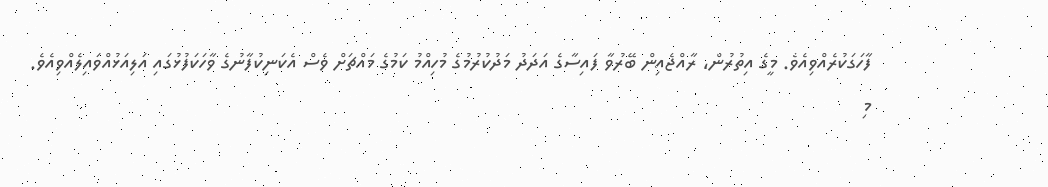ފާހަގަކުރެއްވިއެވެ. މީގެ އިތުރުން، ރާއްޖެއިން ބޭރުވާ ފައިސާގެ އަދަދު މަދުކުރުމުގެ މުހިއްމު ކަމުގެ މައްޗަށް ވެސް އެކަނިކުފާނުގެ ވާހަކަފުޅުގައި އަލިއަޅުއްވައިލެއްވިއެވެ.
މި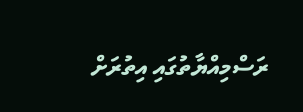ރަސްމިއްޔާތުގައި އިތުރަށް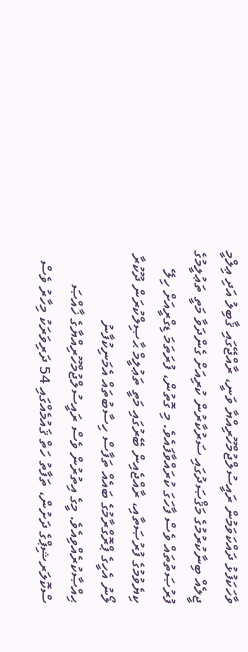ވާހަކަފުޅު ދައްކަވަމުން ރައީސުލްޖުމްހޫރިއްޔާ ވަނީ، ރާއްޖޭގައި ޤާބިލު އަދި ޢިލްމީ ޖީލެއް ބިނާކުރުމުގެ މަޤްޞަދުގައި ސަރުކާރުން ކުރިއަށް ގެންދަވާ މަތީ ތަޢުލީމުގެ ފުރުޞަތުތައް ވެސް ފާހަގަ ކުރައްވާފައެވެ. މި ގޮތުން، ފުރަތަމަ ޑިގްރީއަށް ހިލޭ ކިޔެވުމުގެ ފުރުޞަތާއި، ރާއްޖެއިން ބޭރުގައި މަތީ ތަޢުލީމް ޙާޞިލްކުރަން ދޫކުރާ ލޯނު އެހީގެ ޕްރޮގްރާމުގެ ބައެއް ތަފާސް ހިސާބުތައް އެމަނިކުފާނު ޙިއްޞާކުރެއްވިއެވެ. މީގެ އިތުރުން ވެސް ރައީސުލްޖުމްހޫރިއްޔާގެ ޚާއްޞަ ސްކޮލަރޝިޕްގެ ދަށުން، ތަފާތު ހަތް ޤައުމެއްގައި 54 ދަރިވަރަކު މިހާރު ވެސް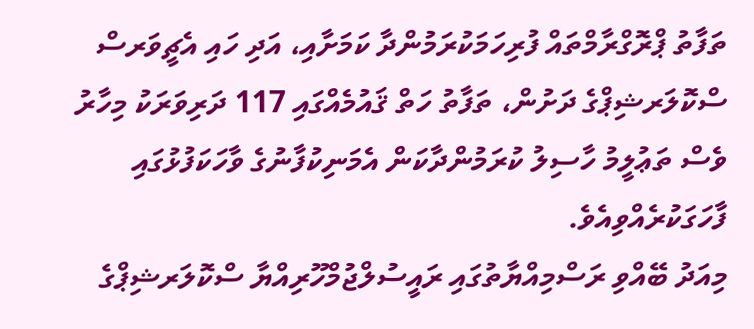ތަފާތު ޕްރޮގްރާމްތައް ފުރިހަމަކުރަމުންދާ ކަމަށާއި، އަދި ހައި އެޗީވަރސް ސްކޮލަރޝިޕްގެ ދަށުން، ތަފާތު ހަތް ޤައުމެއްގައި 117 ދަރިވަރަކު މިހާރު ވެސް ތަޢުލީމު ހާސިލު ކުރަމުންދާކަން އެމަނިކުފާނުގެ ވާހަކަފުޅުގައި ފާހަގަކުރެއްވިއެވެ.
މިއަދު ބޭއްވި ރަސްމިއްޔާތުގައި ރައީސުލްޖުމްހޫރިއްޔާ ސްކޮލަރޝިޕްގެ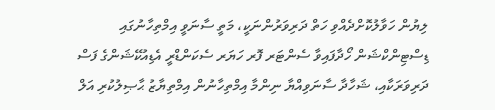ލިޔުން ހަވާލުކޮށްދެއްވި ހަތް ދަރިވަރުންނަކީ، މަތީ ސާނަވީ އިމްތިހާނުގައި ޑިސްޓިންކްޝަން ހޯދާފައިވާ ސެންޓަރ ފޮރ ހަޔަރ ސެކަންޑްރީ އެޑިއުކޭޝަންގެ ފަސް ދަރިވަރަކާއި، ޝަހާދާ ސާނަވިއްޔާ ނިންމާ އިމްތިހާނުން އިމްތިޔާޒު ޙާޞިލުކުރި އަލް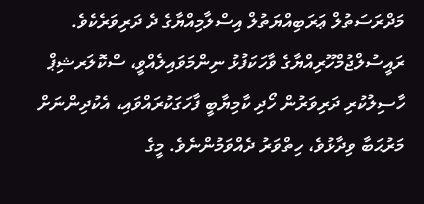މަދްރަސަތުލް ޢަރަބިއްޔަތުލް އިސްލާމިއްޔާގެ ދެ ދަރިވަރެކެވެ.
ރައީސުލްޖުމްހޫރިއްޔާގެ ވާހަކަފުޅު ނިންމަވައިލެއްވީ، ސްކޮލަރޝިޕް ހާސިލުކުރި ދަރިވަރުން ހޯދި ކާމިޔާބީ ފާހަގަކުރައްވައި، އެކުދިންނަށް މަރުޙަބާ ވިދާޅުވެ، ހިތްވަރު ދެއްވަމުންނެވެ. މީގެ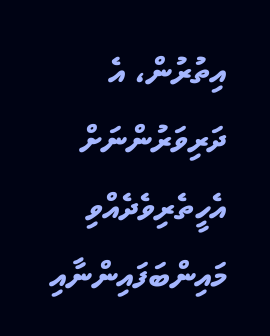އިތުރުން، އެ ދަރިވަރުންނަށް އެހީތެރިވެދެއްވި މައިންބަފައިންނާއި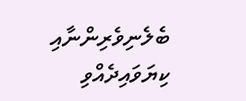ބެލެނިވެރިންނާއި ކިޔަވައިދެއްވި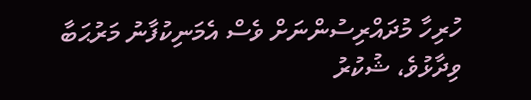ހުރިހާ މުދައްރިސުންނަށް ވެސް އެމަނިކުފާނު މަރުޙަބާ ވިދާޅުވެ، ޝުކުރު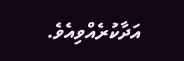އަދާކުރެއްވިއެވެ.